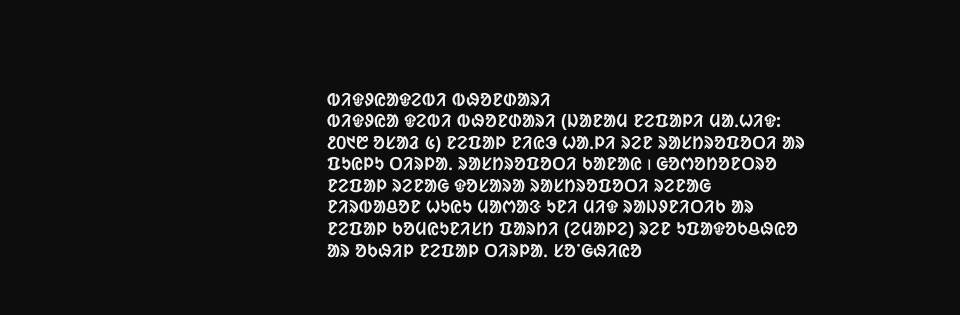ᱵᱤᱫᱽᱭᱟᱫᱮᱵᱤ ᱵᱷᱚᱱᱰᱟᱨᱤ
ᱵᱤᱫᱽᱭᱟ ᱫᱮᱵᱤ ᱵᱷᱚᱱᱰᱟᱨᱤ (ᱡᱟᱱᱟᱢ ᱱᱮᱯᱟᱞᱤ ᱢᱟᱹᱦᱤᱫ: ᱒᱐᱑᱘ ᱚᱥᱟᱲ ᱕) ᱱᱮᱯᱟᱞ ᱱᱤᱭᱳ ᱦᱟᱹᱞᱤ ᱨᱮᱱ ᱨᱟᱥᱴᱨᱚᱯᱚᱛᱤ ᱟᱨ ᱯᱩᱭᱞᱩ ᱛᱤᱨᱞᱟᱹ ᱨᱟᱥᱴᱨᱚᱯᱚᱛᱤ ᱠᱟᱱᱟᱭ । ᱜᱚᱬᱚᱴᱚᱱᱛᱨᱚ ᱱᱮᱯᱟᱞ ᱨᱮᱱᱟᱜ ᱫᱚᱥᱟᱨᱟ ᱨᱟᱥᱴᱨᱚᱯᱚᱛᱤ ᱨᱮᱱᱟᱜ ᱱᱤᱨᱵᱟᱪᱚᱱ ᱦᱩᱭᱩ ᱢᱟᱬᱟᱝ ᱩᱱᱤ ᱢᱤᱫ ᱨᱟᱡᱽᱱᱤᱛᱤᱠ ᱟᱨ ᱱᱮᱯᱟᱞ ᱠᱚᱢᱭᱩᱱᱤᱥᱴ ᱯᱟᱨᱴᱤ (ᱮᱢᱟᱞᱮ) ᱨᱮᱱ ᱩᱯᱟᱫᱚᱠᱪᱷᱭᱚ ᱟᱨ ᱚᱠᱷᱤᱞ ᱱᱮᱯᱟᱞ ᱛᱤᱨᱞᱟᱹ ᱥᱚᱸᱜᱷᱤᱭᱚ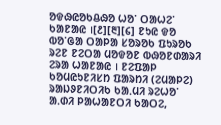ᱚᱫᱷᱭᱚᱠᱪᱷᱚ ᱦᱚᱸ ᱛᱟᱦᱮᱸ ᱠᱟᱱᱟᱭ ।[᱒][᱓][᱔] ᱱᱩᱭ ᱫᱚ ᱵᱚᱸᱜᱟ ᱛᱟᱞᱟ ᱥᱚᱨᱚᱠ ᱯᱩᱨᱚᱠ ᱨᱮᱱ ᱱᱮᱛᱟ ᱢᱚᱫᱚᱱ ᱵᱷᱚᱱᱰᱟᱨᱤ ᱮᱨᱟ ᱦᱟᱱᱟᱭ । ᱱᱮᱯᱟᱞ ᱠᱚᱢᱭᱩᱱᱤᱥᱴ ᱯᱟᱨᱴᱤ (ᱮᱢᱟᱞᱮ) ᱨᱟᱡᱽᱱᱤᱛᱤᱠ ᱠᱟᱹᱢᱤ ᱨᱮᱦᱚᱸ ᱟᱹᱰᱤ ᱞᱟᱦᱟᱱᱛᱤ ᱠᱟᱛᱮ,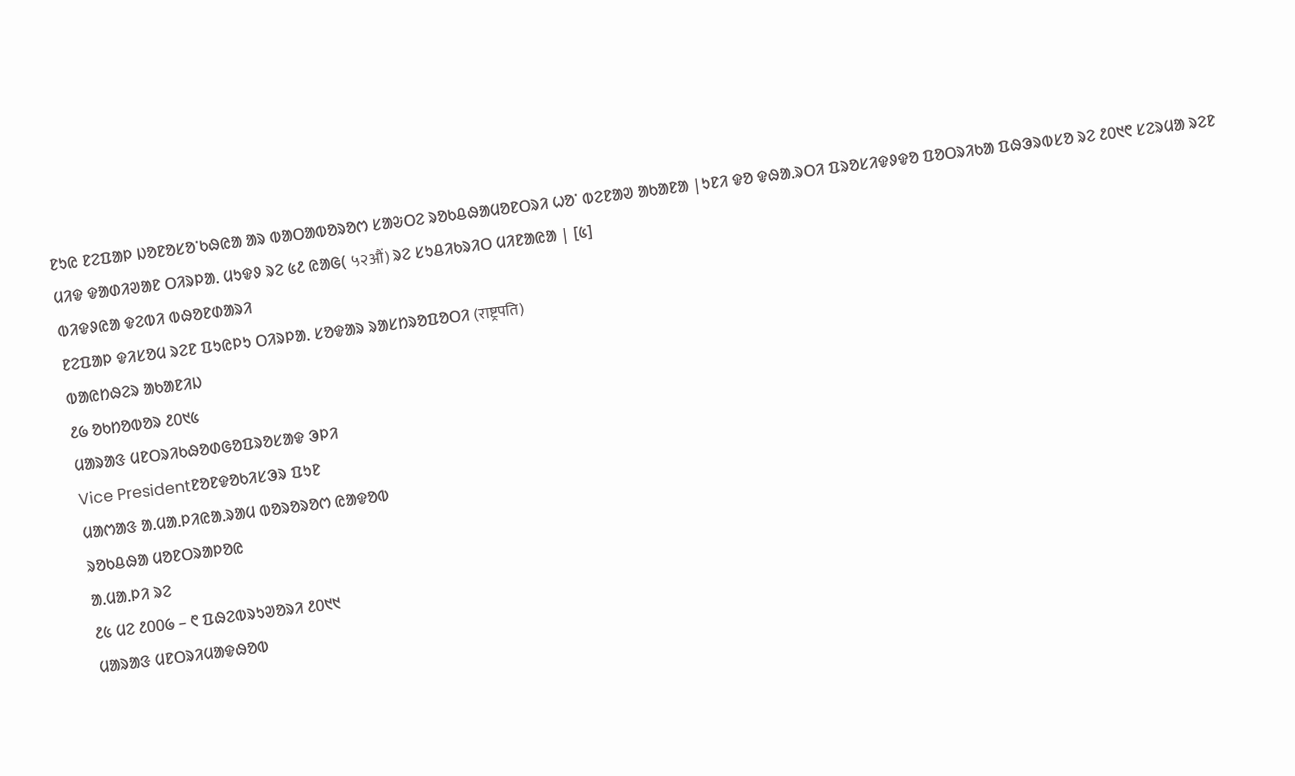ᱱᱩᱭ ᱱᱮᱯᱟᱞ ᱡᱚᱱᱚᱥᱚᱸᱠᱷᱭᱟ ᱟᱨ ᱵᱟᱛᱟᱵᱚᱨᱚᱬ ᱥᱟᱶᱛᱮ ᱨᱚᱠᱪᱷᱟᱢᱚᱱᱛᱨᱤ ᱦᱚᱸ ᱵᱮᱱᱟᱣ ᱟᱠᱟᱱᱟ |ᱩᱱᱤ ᱫᱚ ᱫᱷᱟᱹᱨᱛᱤ ᱯᱨᱚᱥᱤᱫᱽᱫᱚ ᱯᱚᱛᱨᱤᱠᱟ ᱯᱷᱳᱨᱵᱥᱚ ᱨᱮ ᱒᱐᱑᱖ ᱥᱮᱨᱢᱟ ᱨᱮᱱ ᱢᱤᱫ ᱫᱟᱰᱤᱣᱟᱱ ᱛᱤᱨᱞᱟᱹ ᱢᱩᱫᱽ ᱨᱮ ᱕᱒ ᱭᱟᱜ( ५२औं) ᱨᱮ ᱥᱩᱪᱤᱠᱨᱤᱛ ᱢᱤᱱᱟᱭᱟ | [᱕]
ᱵᱤᱫᱽᱭᱟ ᱫᱮᱵᱤ ᱵᱷᱚᱱᱰᱟᱨᱤ
ᱱᱮᱯᱟᱞ ᱫᱤᱥᱚᱢ ᱨᱮᱱ ᱯᱩᱭᱞᱩ ᱛᱤᱨᱞᱟᱹ ᱥᱚᱫᱟᱨ ᱨᱟᱥᱴᱨᱚᱯᱚᱛᱤ (राष्ट्रपति)
ᱵᱟᱭᱴᱷᱮᱨ ᱟᱠᱟᱱᱤᱡ
᱒᱙ ᱚᱠᱴᱚᱵᱚᱨ ᱒᱐᱑᱕
ᱢᱟᱨᱟᱝ ᱢᱱᱛᱨᱤᱠᱷᱚᱰᱜᱚᱯᱨᱚᱥᱟᱫ ᱳᱞᱤ
Vice Presidentᱱᱚᱱᱫᱚᱠᱤᱥᱳᱨ ᱯᱩᱱ
ᱢᱟᱬᱟᱝ ᱟᱹᱢᱟᱹᱞᱤᱭᱟᱹᱨᱟᱢ ᱵᱚᱨᱚᱨᱚᱬ ᱭᱟᱫᱚᱵ
ᱨᱚᱠᱪᱷᱟ ᱢᱚᱱᱛᱨᱟᱞᱚᱭ
ᱟᱹᱢᱟᱹᱞᱤ ᱨᱮ
᱒᱕ ᱢᱮ ᱒᱐᱐᱙ – ᱖ ᱯᱷᱮᱵᱨᱩᱣᱚᱨᱤ ᱒᱐᱑᱑
ᱢᱟᱨᱟᱝ ᱢᱱᱛᱨᱤᱢᱟᱫᱷᱚᱵ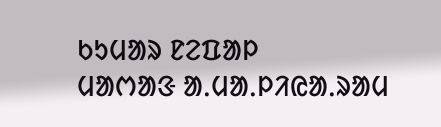ᱠᱩᱢᱟᱨ ᱱᱮᱯᱟᱞ
ᱢᱟᱬᱟᱝ ᱟᱹᱢᱟᱹᱞᱤᱭᱟᱹᱨᱟᱢ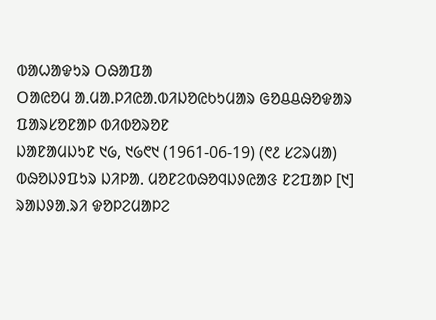ᱵᱟᱦᱟᱫᱩᱨ ᱛᱷᱟᱯᱟ
ᱛᱟᱭᱚᱢ ᱟᱹᱢᱟᱹᱞᱤᱭᱟᱹᱵᱤᱡᱚᱭᱠᱩᱢᱟᱨ ᱜᱚᱪᱪᱷᱚᱫᱟᱨ
ᱯᱟᱨᱥᱚᱱᱟᱞ ᱵᱤᱵᱚᱨᱚᱱ
ᱡᱟᱱᱟᱢᱡᱩᱱ ᱑᱙, ᱑᱙᱖᱑ (1961-06-19) (᱖᱒ ᱥᱮᱨᱢᱟ)
ᱵᱷᱚᱡᱽᱯᱩᱨ ᱡᱤᱞᱟᱹ ᱢᱚᱱᱮᱵᱷᱚᱧᱡᱽᱭᱟᱝ ᱱᱮᱯᱟᱞ [᱑]
ᱨᱟᱡᱽᱟᱹᱨᱤ ᱫᱚᱞᱮᱢᱟᱞᱮ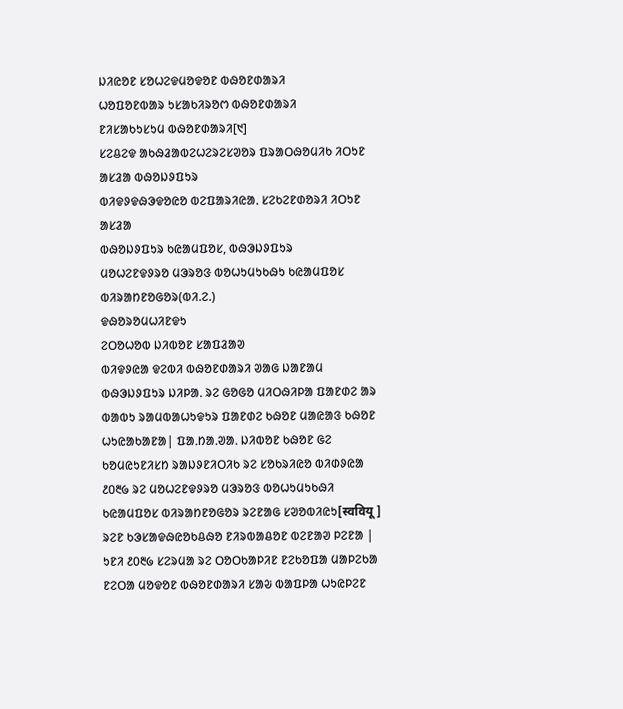ᱡᱤᱭᱚᱱ ᱥᱚᱦᱮᱫᱢᱚᱫᱚᱱ ᱵᱷᱚᱱᱰᱟᱨᱤ
ᱦᱚᱯᱚᱱᱵᱟᱨ ᱩᱥᱟᱠᱤᱨᱚᱬ ᱵᱷᱚᱱᱰᱟᱨᱤ
ᱱᱤᱥᱟᱠᱩᱥᱩᱢ ᱵᱷᱚᱱᱰᱟᱨᱤ[᱑]
ᱥᱮᱪᱮᱫ ᱟᱠᱷᱲᱟᱵᱮᱦᱮᱨᱮᱥᱣᱚᱨ ᱯᱨᱟᱛᱷᱚᱢᱤᱠ ᱤᱛᱩᱱ ᱟᱥᱲᱟ ᱵᱷᱚᱡᱽᱯᱩᱨ
ᱵᱤᱫᱽᱫᱷᱳᱫᱚᱭᱚ ᱵᱮᱯᱟᱨᱤᱭᱟᱹ ᱥᱮᱠᱮᱱᱰᱚᱨᱤ ᱤᱛᱩᱱ ᱟᱥᱲᱟ
ᱵᱷᱚᱡᱽᱯᱩᱨ ᱠᱭᱟᱢᱯᱚᱥ, ᱵᱷᱳᱡᱽᱯᱩᱨ
ᱢᱚᱦᱮᱱᱫᱽᱨᱚ ᱢᱳᱨᱚᱝ ᱵᱚᱦᱩᱢᱩᱠᱷᱩ ᱠᱭᱟᱢᱯᱚᱥ ᱵᱤᱨᱟᱴᱱᱚᱜᱚᱨ(ᱵᱤ.ᱮ.)
ᱫᱷᱚᱨᱚᱢᱦᱤᱱᱫᱩ
ᱮᱛᱚᱦᱚᱵ ᱡᱤᱵᱚᱱ ᱥᱟᱯᱲᱟᱣ
ᱵᱤᱫᱽᱭᱟ ᱫᱮᱵᱤ ᱵᱷᱚᱱᱰᱟᱨᱤ ᱣᱟᱜ ᱡᱟᱱᱟᱢ ᱵᱷᱳᱡᱽᱯᱩᱨ ᱡᱤᱞᱟᱹ ᱨᱮ ᱜᱚᱜᱚ ᱢᱤᱛᱷᱤᱞᱟ ᱯᱟᱱᱰᱮ ᱟᱨ ᱵᱟᱵᱩ ᱨᱟᱢᱵᱟᱦᱩᱫᱩᱨ ᱯᱟᱱᱰᱮ ᱠᱷᱚᱱ ᱢᱟᱭᱟᱝ ᱠᱷᱚᱱ ᱦᱩᱭᱟᱠᱟᱱᱟ| ᱯᱟᱹᱴᱟᱹᱣᱟᱹ ᱡᱤᱵᱚᱱ ᱠᱷᱚᱱ ᱜᱮ ᱠᱚᱢᱭᱩᱱᱤᱥᱴ ᱨᱟᱡᱽᱱᱤᱛᱤᱠ ᱨᱮ ᱥᱚᱠᱨᱤᱭᱚ ᱵᱤᱰᱽᱭᱟ ᱒᱐᱓᱙ ᱨᱮ ᱢᱚᱦᱮᱱᱫᱽᱨᱚ ᱢᱳᱨᱚᱝ ᱵᱚᱦᱩᱢᱩᱠᱷᱤ ᱠᱭᱟᱢᱯᱚᱥ ᱵᱤᱨᱟᱴᱱᱚᱜᱚᱨ ᱨᱮᱱᱟᱜ ᱥᱣᱚᱵᱤᱭᱩ[स्ववियू] ᱨᱮᱱ ᱠᱳᱥᱟᱫᱷᱭᱚᱠᱪᱷᱚ ᱱᱤᱨᱵᱟᱪᱚᱱ ᱵᱮᱱᱟᱣ ᱞᱮᱱᱟ | ᱩᱱᱤ ᱒᱐᱓᱙ ᱥᱮᱨᱢᱟ ᱨᱮ ᱛᱚᱛᱠᱟᱞᱤᱱ ᱱᱮᱠᱚᱯᱟ ᱢᱟᱞᱮᱠᱟ ᱱᱮᱛᱟ ᱢᱚᱫᱚᱱ ᱵᱷᱚᱱᱰᱟᱨᱤ ᱥᱟᱶ ᱵᱟᱯᱞᱟ ᱦᱩᱭᱞᱮᱱ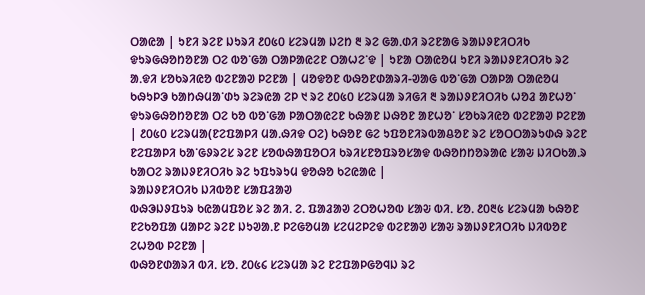ᱛᱟᱭᱟ | ᱩᱱᱤ ᱨᱮᱱ ᱡᱩᱨᱤ ᱒᱐᱕᱐ ᱥᱮᱨᱢᱟ ᱡᱮᱴ ᱓ ᱨᱮ ᱜᱟᱹᱰᱤ ᱨᱮᱱᱟᱜ ᱨᱟᱡᱽᱱᱤᱛᱤᱠ ᱫᱩᱨᱜᱷᱚᱴᱚᱱᱟ ᱛᱮ ᱵᱚᱸᱜᱟ ᱛᱟᱞᱟᱭᱮᱱ ᱛᱟᱦᱮᱸᱫ | ᱩᱱᱟ ᱛᱟᱭᱚᱢ ᱩᱱᱤ ᱨᱟᱡᱽᱱᱤᱛᱤᱠ ᱨᱮ ᱟᱹᱫᱤ ᱥᱚᱠᱨᱤᱭᱚ ᱵᱮᱱᱟᱣ ᱞᱮᱱᱟ | ᱢᱚᱫᱚᱱ ᱵᱷᱚᱱᱰᱟᱨᱤ-ᱣᱟᱜ ᱵᱚᱸᱜᱟ ᱛᱟᱞᱟ ᱛᱟᱭᱚᱢ ᱠᱷᱩᱞᱳ ᱠᱟᱴᱷᱢᱟᱸᱰᱩ ᱨᱮᱨᱭᱟ ᱮᱞ ᱑ ᱨᱮ ᱒᱐᱕᱐ ᱥᱮᱨᱢᱟ ᱨᱤᱜᱤ ᱓ ᱨᱟᱡᱽᱱᱤᱛᱤᱠ ᱦᱚᱲ ᱟᱱᱦᱚᱸ ᱫᱩᱨᱜᱷᱚᱴᱚᱱᱟ ᱛᱮ ᱠᱚ ᱵᱚᱸᱜᱟ ᱞᱟᱛᱟᱭᱮᱱ ᱠᱷᱟᱱ ᱡᱷᱚᱱ ᱟᱱᱦᱚᱸ ᱥᱚᱠᱨᱤᱭᱚ ᱵᱮᱱᱟᱣ ᱞᱮᱱᱟ | ᱒᱐᱕᱐ ᱥᱮᱨᱢᱟ(ᱱᱮᱯᱟᱞᱤ ᱢᱟᱹᱷᱤᱫ ᱛᱮ) ᱠᱷᱚᱱ ᱜᱮ ᱩᱯᱚᱱᱤᱨᱵᱟᱪᱚᱱ ᱨᱮ ᱥᱚᱛᱛᱟᱨᱩᱰᱷ ᱨᱮᱱ ᱱᱮᱯᱟᱞᱤ ᱠᱟᱸᱜᱽᱨᱮᱥ ᱨᱮᱱ ᱥᱚᱵᱷᱟᱯᱚᱛᱤ ᱠᱨᱤᱥᱱᱚᱯᱨᱚᱥᱟᱫ ᱵᱷᱚᱴᱴᱚᱨᱟᱭ ᱥᱟᱶ ᱡᱤᱛᱠᱟᱹᱨ ᱠᱟᱛᱮ ᱨᱟᱡᱽᱱᱤᱛᱤᱠ ᱨᱮ ᱩᱯᱩᱨᱩᱢ ᱫᱚᱷᱚ ᱠᱮᱭᱟᱭ |
ᱨᱟᱡᱽᱱᱤᱛᱤᱠ ᱡᱤᱵᱚᱱ ᱥᱟᱯᱲᱟᱣ
ᱵᱷᱳᱡᱽᱯᱩᱨ ᱠᱭᱟᱢᱯᱚᱥ ᱨᱮ ᱟᱤᱹ ᱮᱹ ᱯᱟᱲᱟᱣ ᱮᱛᱚᱦᱚᱵ ᱥᱟᱶ ᱵᱤᱹ ᱥᱚᱹ ᱒᱐᱓᱕ ᱥᱮᱨᱢᱟ ᱠᱷᱚᱱ ᱱᱮᱠᱚᱯᱟ ᱢᱟᱞᱮ ᱨᱮᱱ ᱡᱩᱣᱟᱹᱱ ᱞᱮᱜᱚᱢᱟ ᱥᱮᱢᱮᱞᱮᱫ ᱵᱮᱱᱟᱣ ᱥᱟᱶ ᱨᱟᱡᱽᱱᱤᱛᱤᱠ ᱡᱤᱵᱚᱱ ᱮᱦᱚᱵ ᱞᱮᱱᱟ |
ᱵᱷᱚᱱᱰᱟᱨᱤ ᱵᱤᱹ ᱥᱚᱹ ᱒᱐᱕᱔ ᱥᱮᱨᱢᱟ ᱨᱮ ᱱᱮᱯᱟᱞᱜᱚᱧᱡ ᱨᱮ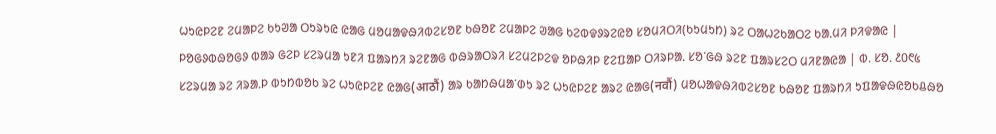ᱦᱩᱭᱞᱮᱱ ᱮᱢᱟᱞᱮ ᱠᱩᱣᱟ ᱛᱩᱨᱩᱭ ᱭᱟᱜ ᱢᱚᱢᱟᱫᱷᱤᱵᱮᱥᱚᱱ ᱠᱷᱚᱱ ᱮᱢᱟᱞᱮ ᱣᱟᱜ ᱠᱮᱵᱫᱽᱨᱮᱭᱚ ᱥᱚᱢᱤᱛᱤ(ᱠᱩᱢᱩᱴ) ᱨᱮ ᱛᱟᱦᱮᱠᱟᱛᱮ ᱠᱟᱹᱢᱤ ᱞᱤᱫᱟᱭ | ᱞᱚᱜᱽᱵᱷᱚᱜᱽ ᱵᱟᱨ ᱜᱮᱞ ᱥᱮᱨᱢᱟ ᱩᱱᱤ ᱯᱟᱨᱴᱤ ᱨᱮᱱᱟᱜ ᱵᱷᱨᱟᱛᱨᱤ ᱥᱮᱢᱮᱞᱮᱫ ᱚᱞᱷᱤᱞ ᱱᱮᱯᱟᱞ ᱛᱤᱨᱞᱟᱹ ᱥᱚᱸᱜᱷ ᱨᱮᱱ ᱯᱟᱨᱥᱮᱛ ᱢᱤᱱᱟᱭᱟ | ᱵᱹ ᱥᱚᱹ ᱒᱐᱖᱕ ᱥᱮᱨᱢᱟ ᱨᱮ ᱤᱨᱟᱹᱞ ᱵᱩᱴᱵᱚᱠ ᱨᱮ ᱦᱩᱭᱞᱮᱱ ᱭᱟᱜ(आठौं) ᱟᱨ ᱠᱟᱴᱷᱢᱟᱸᱰᱩ ᱨᱮ ᱦᱩᱭᱞᱮᱱ ᱟᱨᱮ ᱭᱟᱜ(नवौं) ᱢᱚᱦᱟᱫᱷᱤᱵᱮᱥᱚᱱ ᱠᱷᱚᱱ ᱯᱟᱨᱴᱤ ᱩᱯᱟᱫᱷᱭᱚᱠᱪᱷᱚ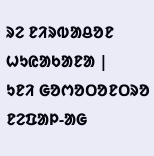ᱨᱮ ᱱᱤᱨᱵᱟᱪᱚᱱ ᱦᱩᱭᱟᱠᱟᱱᱟ |
ᱩᱱᱤ ᱜᱚᱬᱚᱛᱚᱱᱛᱨᱚ ᱱᱮᱯᱟᱞ-ᱟᱜ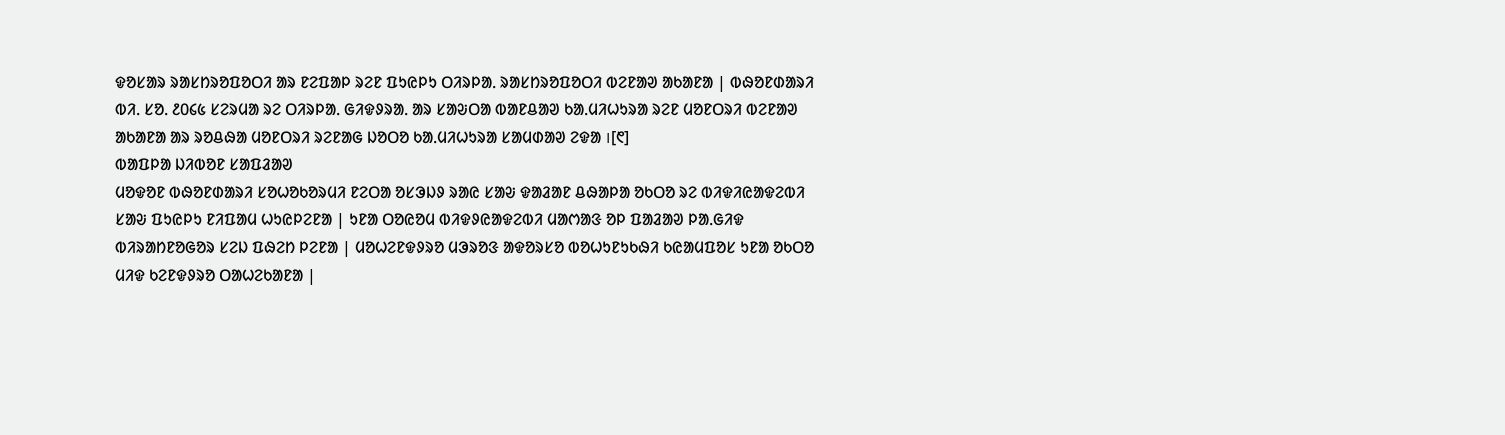ᱫᱚᱥᱟᱨ ᱨᱟᱥᱴᱨᱚᱯᱚᱛᱤ ᱟᱨ ᱱᱮᱯᱟᱞ ᱨᱮᱱ ᱯᱩᱭᱞᱩ ᱛᱤᱨᱞᱟᱹ ᱨᱟᱥᱴᱨᱚᱯᱚᱛᱤ ᱵᱮᱱᱟᱣ ᱟᱠᱟᱱᱟ | ᱵᱷᱚᱱᱰᱟᱨᱤ ᱵᱤᱹ ᱥᱚᱹ ᱒᱐᱔᱕ ᱥᱮᱨᱢᱟ ᱨᱮ ᱛᱤᱨᱞᱟᱹ ᱜᱤᱫᱽᱨᱟᱹ ᱟᱨ ᱥᱟᱶᱛᱟ ᱵᱟᱱᱪᱟᱣ ᱠᱟᱹᱢᱤᱦᱩᱨᱟ ᱨᱮᱱ ᱢᱚᱱᱛᱨᱤ ᱵᱮᱱᱟᱣ ᱟᱠᱟᱱᱟ ᱟᱨ ᱨᱚᱪᱷᱟ ᱢᱚᱱᱛᱨᱤ ᱨᱮᱱᱟᱜ ᱡᱚᱛᱚ ᱠᱟᱹᱢᱤᱦᱩᱨᱟ ᱥᱟᱢᱰᱟᱣ ᱮᱫᱟ ।[᱖]
ᱵᱟᱯᱞᱟ ᱡᱤᱵᱚᱱ ᱥᱟᱯᱲᱟᱣ
ᱢᱚᱫᱚᱱ ᱵᱷᱚᱱᱰᱟᱨᱤ ᱥᱚᱦᱚᱠᱚᱨᱢᱤ ᱱᱮᱛᱟ ᱚᱥᱳᱡᱽ ᱨᱟᱭ ᱥᱟᱶ ᱫᱟᱲᱟᱱ ᱪᱷᱟᱞᱟ ᱚᱠᱛᱚ ᱨᱮ ᱵᱤᱫᱤᱭᱟᱫᱮᱵᱤ ᱥᱟᱶ ᱯᱩᱭᱞᱩ ᱱᱤᱯᱟᱢ ᱦᱩᱭᱞᱮᱱᱟ | ᱩᱱᱟ ᱛᱚᱭᱚᱢ ᱵᱤᱫᱽᱭᱟᱫᱮᱵᱤ ᱢᱟᱬᱟᱝ ᱚᱞ ᱯᱟᱲᱟᱣ ᱞᱟᱹᱜᱤᱫ ᱵᱤᱨᱟᱴᱱᱚᱜᱚᱨ ᱥᱮᱡ ᱯᱷᱮᱴ ᱞᱮᱱᱟ | ᱢᱚᱦᱮᱱᱫᱽᱨᱚ ᱢᱳᱨᱚᱝ ᱟᱫᱚᱨᱥᱚ ᱵᱚᱦᱩᱱᱩᱠᱷᱤ ᱠᱭᱟᱢᱯᱚᱥ ᱩᱱᱟ ᱚᱠᱛᱚ ᱢᱤᱫ ᱠᱮᱱᱫᱽᱨᱚ ᱛᱟᱦᱮᱠᱟᱱᱟ |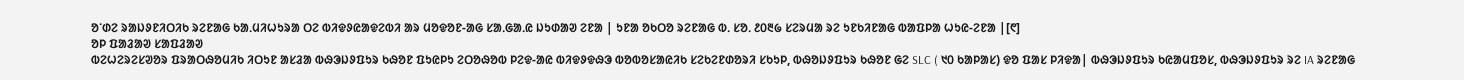ᱚᱸᱰᱮ ᱨᱟᱡᱽᱱᱤᱛᱤᱠ ᱨᱮᱱᱟᱜ ᱠᱟᱹᱢᱤᱦᱩᱨᱟ ᱛᱮ ᱵᱤᱫᱽᱭᱟᱫᱮᱵᱤ ᱟᱨ ᱢᱚᱫᱚᱱ-ᱟᱜ ᱥᱟᱹᱜᱟᱹᱭ ᱡᱩᱰᱟᱣ ᱮᱱᱟ | ᱩᱱᱟ ᱚᱠᱛᱚ ᱨᱮᱱᱟᱜ ᱵᱹ ᱥᱚᱹ ᱒᱐᱓᱙ ᱥᱮᱨᱢᱟ ᱨᱮ ᱩᱱᱠᱤᱱᱟᱜ ᱵᱟᱯᱞᱟ ᱦᱩᱭ-ᱮᱱᱟ |[᱖]
ᱚᱞ ᱯᱟᱲᱟᱣ ᱥᱟᱯᱲᱟᱣ
ᱵᱮᱦᱮᱨᱮᱥᱣᱚᱨ ᱯᱨᱟᱛᱷᱚᱢᱤᱠ ᱤᱛᱩᱱ ᱟᱥᱲᱟ ᱵᱷᱳᱡᱽᱯᱩᱨ ᱠᱷᱚᱱ ᱯᱩᱭᱞᱩ ᱮᱛᱚᱷᱚᱵ ᱞᱮᱫ-ᱟᱭ ᱵᱤᱫᱽᱫᱷᱳ ᱵᱚᱵᱚᱥᱟᱭᱤᱠ ᱥᱮᱠᱮᱱᱰᱚᱨᱤ ᱥᱠᱩᱞ, ᱵᱷᱚᱡᱽᱯᱩᱨ ᱠᱷᱚᱱ ᱜᱮ SLC ( ᱑᱐ ᱠᱟᱞᱟᱥ) ᱫᱚ ᱯᱟᱥ ᱞᱤᱫᱟ| ᱵᱷᱳᱡᱽᱯᱩᱨ ᱠᱭᱟᱢᱯᱚᱥ, ᱵᱷᱳᱡᱽᱯᱩᱨ ᱨᱮ IA ᱨᱮᱱᱟᱜ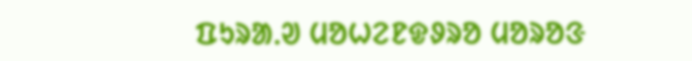ᱯᱩᱨᱟᱹᱣ ᱢᱚᱦᱮᱱᱫᱽᱨᱚ ᱢᱚᱨᱚᱝ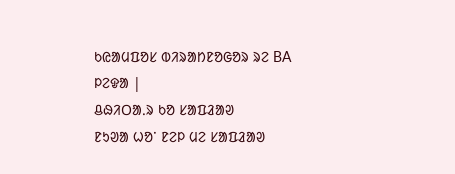ᱠᱭᱟᱢᱯᱚᱥ ᱵᱤᱨᱟᱴᱱᱚᱜᱚᱨ ᱨᱮ BA ᱞᱮᱫᱟ |
ᱪᱷᱤᱛᱟᱹᱨ ᱠᱚ ᱥᱟᱯᱲᱟᱣ
ᱱᱩᱣᱟ ᱦᱚᱸ ᱱᱮᱞ ᱢᱮ ᱥᱟᱯᱲᱟᱣ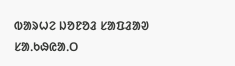ᱵᱟᱨᱦᱮ ᱡᱚᱱᱚᱲ ᱥᱟᱯᱲᱟᱣ
ᱥᱟᱹᱠᱷᱭᱟᱹᱛ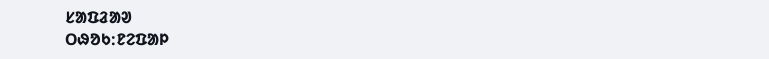ᱥᱟᱯᱲᱟᱣ
ᱛᱷᱚᱠᱺᱱᱮᱯᱟᱞ